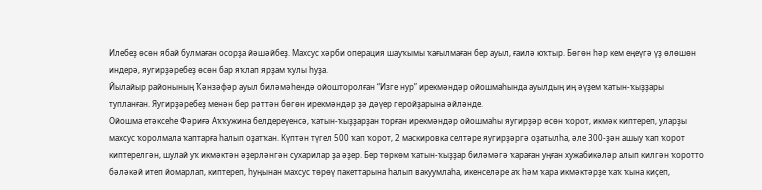Илебеҙ өсөн ябай булмаған осорҙа йәшәйбеҙ. Махсус хәрби операция шауҡымы ҡағылмаған бер ауыл, ғаилә юҡтыр. Бөгөн һәр кем еңеүгә үҙ өлөшөн индерә, яугирҙәребеҙ өсөн бар яҡлап ярҙам ҡулы һуҙа.
Йылайыр районының Ҡәнзәфәр ауыл биләмәһендә ойошторолған “Изге нур” ирекмәндәр ойошмаһында ауылдың иң әүҙем ҡатын-ҡыҙҙары тупланған. Яугирҙәребеҙ менән бер рәттән бөгөн ирекмәндәр ҙә дәүер геройҙарына әйләнде.
Ойошма етәксеһе Фәриғә Аҡҡужина белдереүенсә, ҡатын-ҡыҙҙарҙан торған ирекмәндәр ойошмаһы яугирҙәр өсөн ҡорот, икмәк киптереп, уларҙы махсус ҡоролмала ҡаптарға һалып оҙатҡан. Күптән түгел 500 ҡап ҡорот, 2 маскировка селтәре яугирҙәргә оҙатылһа, әле 300-ҙән ашыу ҡап ҡорот киптерелгән, шулай уҡ икмәктән әҙерләнгән сухарилар ҙа әҙер. Бер төркөм ҡатын-ҡыҙҙар биләмәгә ҡараған уңған хужабикәләр алып килгән ҡоротто бәләкәй итеп йомарлап, киптереп, һуңынан махсус төрөү пакеттарына һалып вакуумлаһа, икенселәре аҡ һәм ҡара икмәктәрҙе ҡаҡ ҡына киҫеп,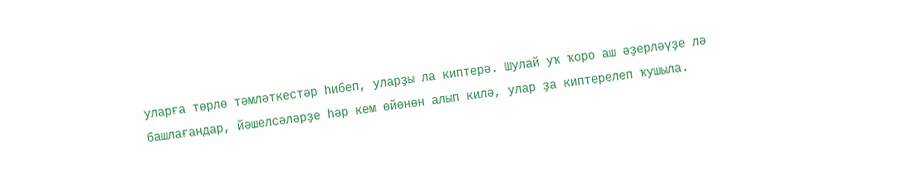уларға төрлө тәмләткестәр һибеп, уларҙы ла киптерә. Шулай уҡ ҡоро аш әҙерләүҙе лә башлағандар, йәшелсәләрҙе һәр кем өйөнөн алып килә, улар ҙа киптерелеп ҡушыла.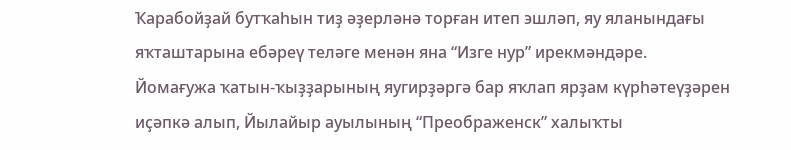Ҡарабойҙай бутҡаһын тиҙ әҙерләнә торған итеп эшләп, яу яланындағы яҡташтарына ебәреү теләге менән яна “Изге нур” ирекмәндәре.
Йомағужа ҡатын-ҡыҙҙарының яугирҙәргә бар яҡлап ярҙам күрһәтеүҙәрен иҫәпкә алып, Йылайыр ауылының “Преображенск” халыҡты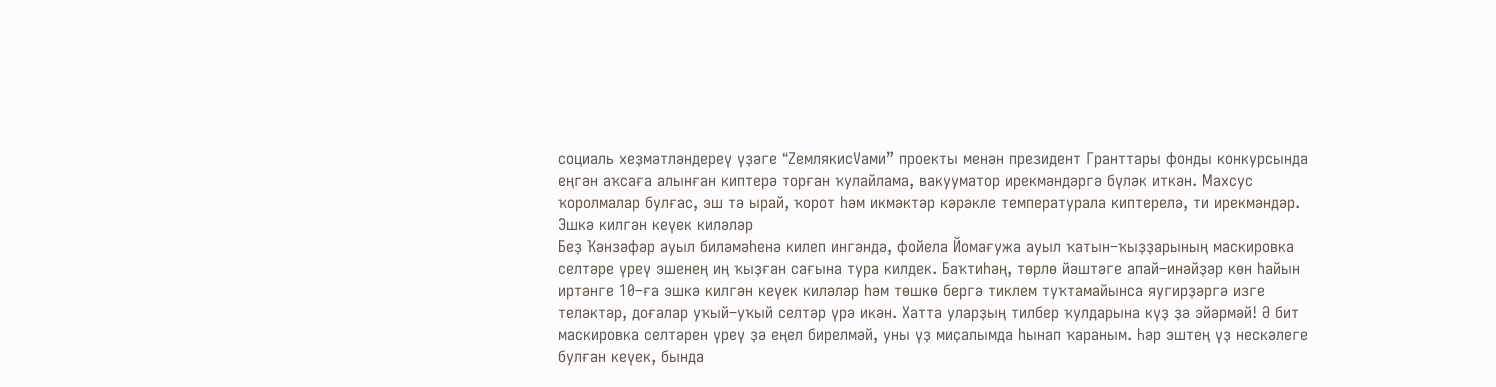социаль хеҙмәтләндереү үҙәге “ZемлякисVами” проекты менән президент Гранттары фонды конкурсында еңгән аҡсаға алынған киптерә торған ҡулайлама, вакууматор ирекмәндәргә бүләк иткән. Махсус ҡоролмалар булғас, эш тә ырай, ҡорот һәм икмәктәр кәрәкле температурала киптерелә, ти ирекмәндәр.
Эшкә килгән кеүек киләләр
Беҙ Ҡәнзәфәр ауыл биләмәһенә килеп ингәндә, фойела Йомағужа ауыл ҡатын–ҡыҙҙарының маскировка селтәре үреү эшенең иң ҡыҙған сағына тура килдек. Баҡтиһәң, төрлө йәштәге апай–инәйҙәр көн һайын иртәнге 10–ға эшкә килгән кеүек киләләр һәм төшкө бергә тиклем туҡтамайынса яугирҙәргә изге теләктәр, доғалар уҡый–уҡый селтәр үрә икән. Хатта уларҙың тилбер ҡулдарына күҙ ҙә эйәрмәй! Ә бит маскировка селтәрен үреү ҙә еңел бирелмәй, уны үҙ миҫалымда һынап ҡараным. Һәр эштең үҙ нескәлеге булған кеүек, бында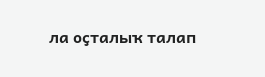ла оҫталыҡ талап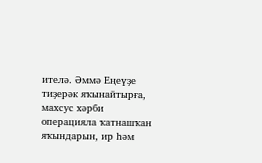ителә. Әммә Еңеүҙе тиҙерәк яҡынайтырға, махсус хәрби операцияла ҡатнашҡан яҡындарын, ир һәм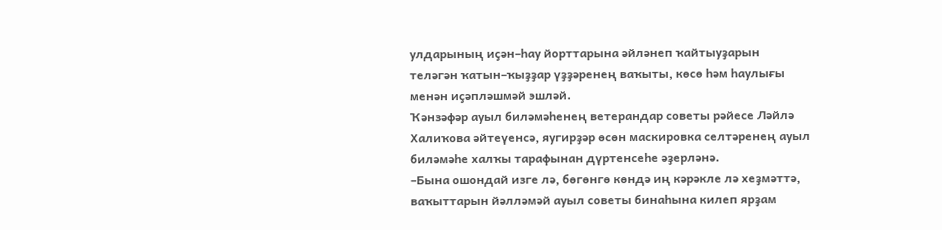улдарының иҫән–һау йорттарына әйләнеп ҡайтыуҙарын теләгән ҡатын–ҡыҙҙар үҙҙәренең ваҡыты, көсө һәм һаулығы менән иҫәпләшмәй эшләй.
Ҡәнзәфәр ауыл биләмәһенең ветерандар советы рәйесе Ләйлә Халиҡова әйтеүенсә, яугирҙәр өсөн маскировка селтәренең ауыл биләмәһе халҡы тарафынан дүртенсеһе әҙерләнә.
–Бына ошондай изге лә, бөгөнгө көндә иң кәрәкле лә хеҙмәттә, ваҡыттарын йәлләмәй ауыл советы бинаһына килеп ярҙам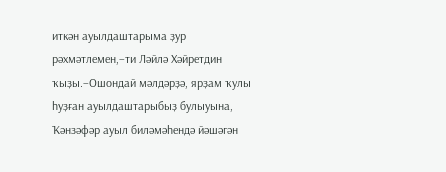иткән ауылдаштарыма ҙур рәхмәтлемен,–ти Ләйлә Хәйретдин ҡыҙы.–Ошондай мәлдәрҙә, ярҙам ҡулы һуҙған ауылдаштарыбыҙ булыуына, Ҡәнзәфәр ауыл биләмәһендә йәшәгән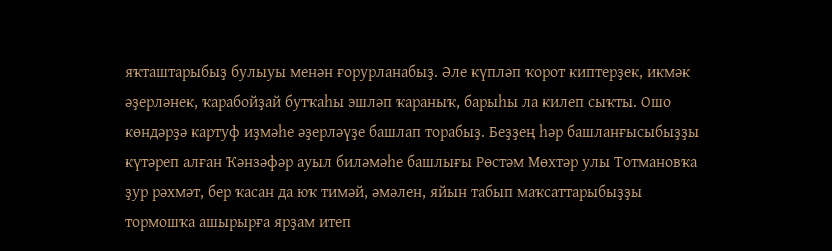яҡташтарыбыҙ булыуы менән ғорурланабыҙ. Әле күпләп ҡорот киптерҙек, икмәк әҙерләнек, ҡарабойҙай бутҡаһы эшләп ҡараныҡ, барыһы ла килеп сыҡты. Ошо көндәрҙә картуф иҙмәһе әҙерләүҙе башлап торабыҙ. Беҙҙең һәр башланғысыбыҙҙы күтәреп алған Ҡәнзәфәр ауыл биләмәһе башлығы Рөстәм Мөхтәр улы Тотмановҡа ҙур рәхмәт, бер ҡасан да юҡ тимәй, әмәлен, яйын табып маҡсаттарыбыҙҙы тормошҡа ашырырға ярҙам итеп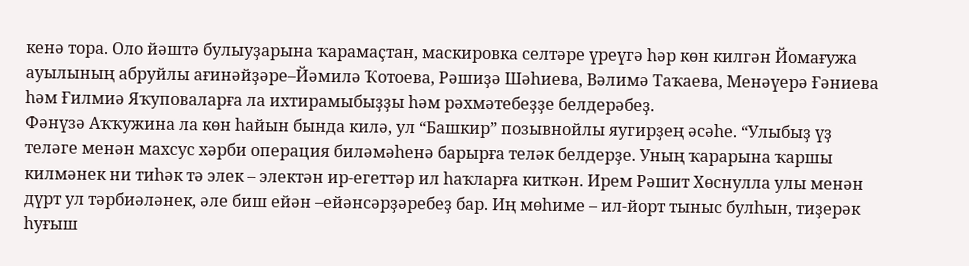кенә тора. Оло йәштә булыуҙарына ҡарамаҫтан, маскировка селтәре үреүгә һәр көн килгән Йомағужа ауылының абруйлы ағинәйҙәре–Йәмилә Ҡотоева, Рәшиҙә Шәһиева, Вәлимә Таҡаева, Менәүерә Ғәниева һәм Ғилмиә Яҡуповаларға ла ихтирамыбыҙҙы һәм рәхмәтебеҙҙе белдерәбеҙ.
Фәнүзә Аҡҡужина ла көн һайын бында килә, ул “Башкир” позывнойлы яугирҙең әсәһе. “Улыбыҙ үҙ теләге менән махсус хәрби операция биләмәһенә барырға теләк белдерҙе. Уның ҡарарына ҡаршы килмәнек ни тиһәк тә элек – электән ир-егеттәр ил һаҡларға киткән. Ирем Рәшит Хөснулла улы менән дүрт ул тәрбиәләнек, әле биш ейән –ейәнсәрҙәребеҙ бар. Иң мөһиме – ил-йорт тыныс булһын, тиҙерәк һуғыш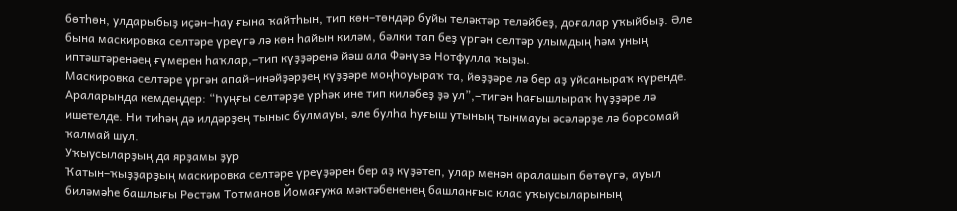бөтһөн, улдарыбыҙ иҫән–һау ғына ҡайтһын, тип көн–төндәр буйы теләктәр теләйбеҙ, доғалар уҡыйбыҙ. Әле бына маскировка селтәре үреүгә лә көн һайын киләм, бәлки тап беҙ үргән селтәр улымдың һәм уның иптәштәренәең ғүмерен һаҡлар,–тип күҙҙәренә йәш ала Фәнүзә Нотфулла ҡыҙы.
Маскировка селтәре үргән апай–инәйҙәрҙең күҙҙәре моңһоуыраҡ та, йөҙҙәре лә бер аҙ уйсаныраҡ күренде. Араларында кемдеңдер: “Һуңғы селтәрҙе үрһәк ине тип киләбеҙ ҙә ул”,–тигән һағышлыраҡ һүҙҙәре лә ишетелде. Ни тиһәң дә илдәрҙең тыныс булмауы, әле булһа һуғыш утының тынмауы әсәләрҙе лә борсомай ҡалмай шул.
Уҡыусыларҙың да ярҙамы ҙур
Ҡатын–ҡыҙҙарҙың маскировка селтәре үреүҙәрен бер аҙ күҙәтеп, улар менән аралашып бөтөүгә, ауыл биләмәһе башлығы Рөстәм Тотманов Йомағужа мәктәбененең башланғыс клас уҡыусыларының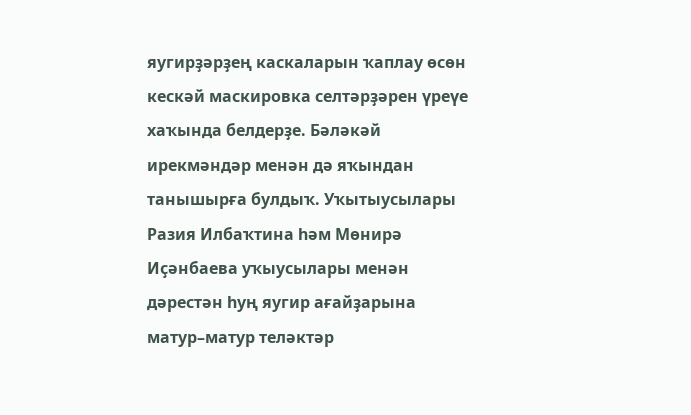яугирҙәрҙең каскаларын ҡаплау өсөн кескәй маскировка селтәрҙәрен үреүе хаҡында белдерҙе. Бәләкәй ирекмәндәр менән дә яҡындан танышырға булдыҡ. Уҡытыусылары Разия Илбаҡтина һәм Мөнирә Иҫәнбаева уҡыусылары менән дәрестән һуң яугир ағайҙарына матур–матур теләктәр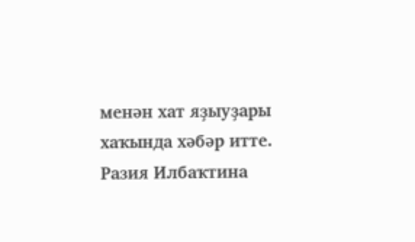менән хат яҙыуҙары хаҡында хәбәр итте.
Разия Илбаҡтина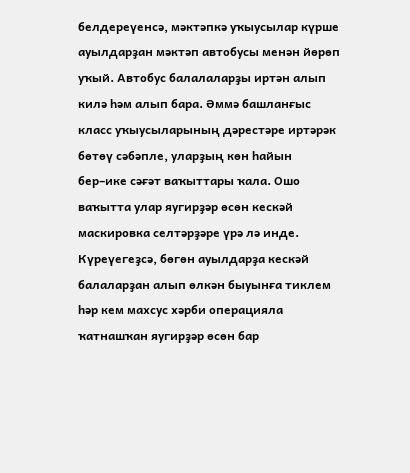белдереүенсә, мәктәпкә уҡыусылар күрше ауылдарҙан мәктәп автобусы менән йөрөп уҡый. Автобус балалаларҙы иртән алып килә һәм алып бара. Әммә башланғыс класс уҡыусыларының дәрестәре иртәрәк бөтөү сәбәпле, уларҙың көн һайын бер–ике сәғәт ваҡыттары ҡала. Ошо ваҡытта улар яугирҙәр өсөн кескәй маскировка селтәрҙәре үрә лә инде.
Күреүегеҙсә, бөгөн ауылдарҙа кескәй балаларҙан алып өлкән быуынға тиклем һәр кем махсус хәрби операцияла ҡатнашҡан яугирҙәр өсөн бар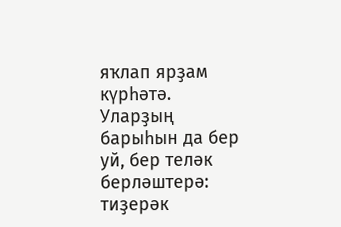яҡлап ярҙам күрһәтә. Уларҙың барыһын да бер уй, бер теләк берләштерә: тиҙерәк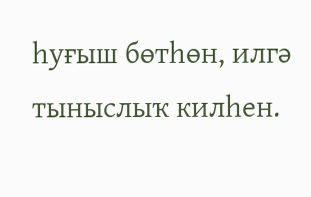һуғыш бөтһөн, илгә тыныслыҡ килһен.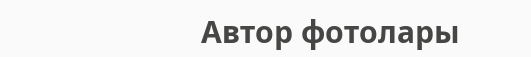Автор фотолары